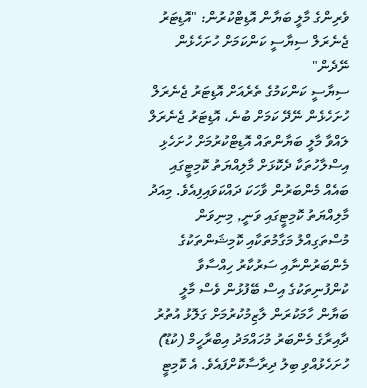ވެރިންގެ މާލީ ބަޔާން އޮޑިޓްކުރުން: "އޮޑިޓަރު ޖެނެރަލް ސިޔާސީ ކަންކަމަށް ހުށަހެޅެން ނޭދެން"
ސިޔާސީ ކަންކަމުގެ ތެރެއަށް އޮޑިޓަރު ޖެނެރަލް ހުށަހެޅެން ނޭދޭ ކަމަށް ބުނެ، އޮޑިޓަރު ޖެނެރަލް ލައްވާ މާލީ ބަޔާންތައް އޮޑިޓްކުރުމަށް ހުށަހެޅި އިސްލާހުތަކާ ދެކޮޅަށް މާލިއްޔަތު ކޮމިޓީގައި ބައެއް މެންބަރުން ވާހަކަ ދައްކަވައިފިއެވެ. މިއަދު މާލިއްޔަތު ކޮމިޓީގައި ވަނީ, މިނިވަން މުސްތަގިއްލު މަގާމުތަކާއި ކޮމިޝަންތަކުގެ މެންބަރުންނާއި ސަރުކާރު ހިއްސާވާ ކުންފުނިތަކުގެ އިސް ބޭފުޅުން ވެސް މާލީ ބަޔާން ހާމަކުރަން ލާޒިމުކުރުމަށް ގަލޮޅު އުތުރު ދާއިރާގެ މެންބަރު މުހައްމަދު އިބްރާހީމް (ކުޑޫ) ހުށަހެޅުއްވި ބިލު ދިރާސާކޮށްފައެވެ. އެ ކޮމިޓީ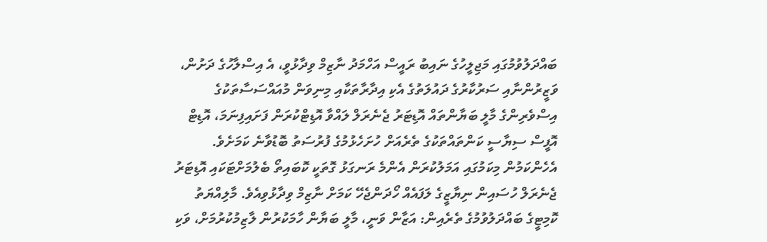ބައްދަލުވުމުގައި މަޖިލީހުގެ ނައިބު ރައީސް އަހްމަދު ނާޒިމް ވިދާޅުވީ، އެ އިސްލާހުގެ ދަށުން، ވަޒީރުންނާއި ސަރުކާރުގެ ދައުލަތުގެ އެކި އިދާރާތަކާއި މިނިވަން މުއައްސަސާތަކުގެ އިސްވެރިންގެ މާލީ ބަޔާންތައް އޮޑިޓަރު ޖެނެރަލް ލައްވާ އޮޑިޓްކުރަން ފަށައިފިނަމަ، އޮޑިޓް އޮފީސް ސިޔާސީ ކަންތައްތަކުގެ ތެރެއަށް ހުށަހެޅުމުގެ ފުރުސަތު ބޮޑުވާނެ ކަމަށެވެ. އެހެންކަމުން މިކަމުގައި އަމަލުކުރަން އެންމެ ރަނގަޅު ގޮތަކީ ކޮބައިތޯ ބެލުމަށްޓަކައި އޮޑިޓަރު ޖެނެރަލް ހުސައިން ނިޔާޒީގެ ލަފައެއް ހޯދަންޖެހޭ ކަމަށް ނާޒިމް ވިދާޅުވިއެވެ. މާލިއްޔަތު ކޮމިޓީގެ ބައްދަލުވުމުގެ ތެރެއިން: އަޒާން ވަނީ، މާލީ ބަޔާން ހާމަކުރުން ލާޒިމުކުރުމަށް، ވަކި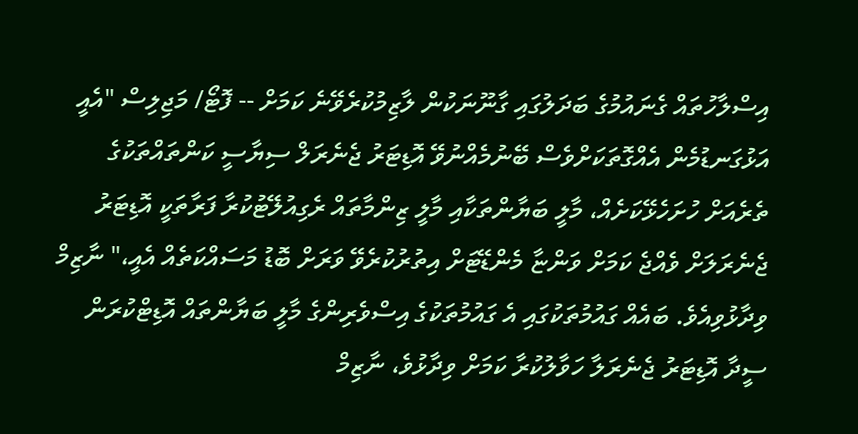އިސްލާހުތައް ގެނައުމުގެ ބަދަލުގައި ގާނޫނަކުން ލާޒިމުކުރެވޭނެ ކަމަށް -- ފޮޓޯ/ މަޖިލިސް "އެއީ އަޅުގަނޑުމެން އެއްގޮތަކަށްވެސް ބޭނުމެއްނުވޭ އޮޑިޓަރު ޖެނެރަލް ސިޔާސީ ކަންތައްތަކުގެ ތެރެއަށް ހުށަހެޅޭކަށެއް، މާލީ ބަޔާންތަކާއި މާލީ ޒިންމާތައް ރެގިއުލޭޓުކުރާ ފަރާތަކީ އޮޑިޓަރު ޖެނެރަލަށް ވެއްޖެ ކަމަށް ވަންޏާ މެންޑޭޓަށް އިތުރުކުރެވޭ ވަރަށް ބޮޑު މަސައްކަތެއް އެއީ،" ނާޒިމް ވިދާޅުވިއެވެ. ބައެއް ގައުމުތަކުގައި އެ ގައުމުތަކުގެ އިސްވެރިންގެ މާލީ ބަޔާންތައް އޮޑިޓްކުރަން ސީދާ އޮޑިޓަރު ޖެނެރަލާ ހަވާލުކުރާ ކަމަށް ވިދާޅުވެ، ނާޒިމް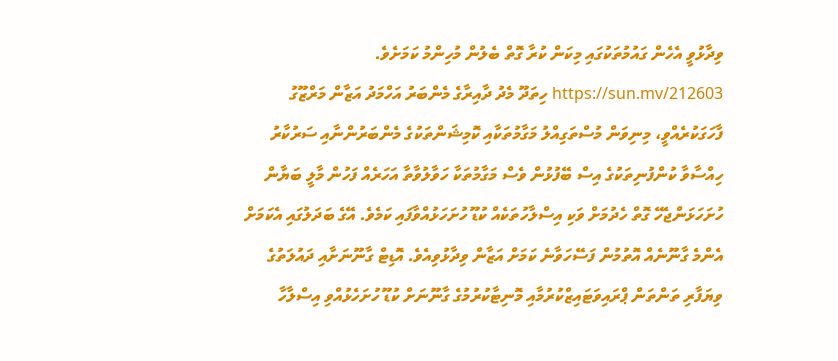ވިދާޅުވީ އެހެން ގައުމުތަކުގައި މިކަން ކުރާ ގޮތް ބެލުން މުހިންމު ކަމަށެވެ. https://sun.mv/212603 ހިތަދޫ މެދު ދާއިރާގެ މެންބަރު އަހްމަދު އަޒާން މަރްޒޫގު ފާހަގަކުރެއްވީ، މިނިވަން މުސްތަގިއްލު މަގާމުތަކާއި ކޮމިޝަންތަކުގެ މެންބަރުންނާއި ސަރުކާރު ހިއްސާވާ ކުންފުނިތަކުގެ އިސް ބޭފުޅުން ވެސް މަގާމުތަކާ ހަވާލުވާތާ އަހަރެއް ފަހުން މާލީ ބަޔާން ހުށަހަޅަންޖެހޭ ގޮތް ހެދުމަށް ވަކި އިސްލާހުތަކެއް ކުޑޫ ހުށަހަޅުއްވާފައި ކަމެވެ. އޭގެ ބަދަލުގައި އެކަމަށް އެންމެ ގާނޫނެއް އޮތުމުން ފަސޭހަވާނެ ކަމަށް އަޒާން ވިދާޅުވިއެވެ. އޮޑިޓް ގާނޫނަށާއި ދައުލަތުގެ ވިޔަފާރި ތަންތަން ޕްރައިވަޓައިޒްކުރުމާއި މޮނިޓާކުރުމުގެ ގާނޫނަށް ކުޑޫ ހުށަހެޅުއްވި އިސްލާހާ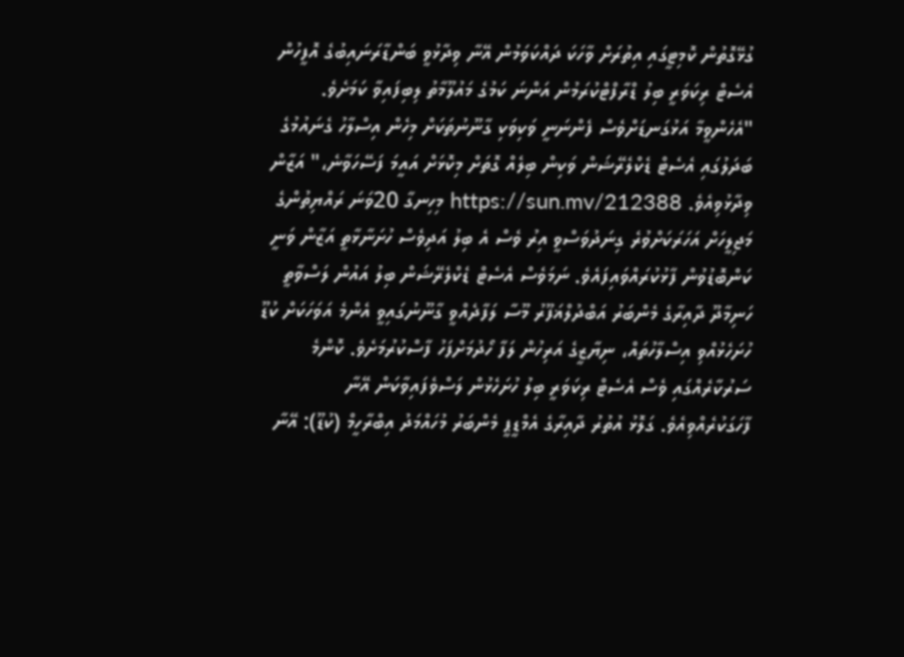ގުޅޭގޮތުން ކޮމިޓީގައި އިތުރަށް ވާހަކަ ދައްކަވަމުން އޭނާ ވިދާޅުވީ ބަންޑާރަނައިބުގެ އޮފީހުން އެސެޓް ރިކަވަރީ ބިލު ޑްރާފްޓްކުރަމުން އަންނަ ކަމުގެ މައުލޫމާތު ލިބިފައިވާ ކަމަށެވެ. "އެހެންވީމާ އަޅުގަނޑަށްވެސް ފެންނަނީ ވަކިވަކި ގާނޫނުތަކަށް މިހެން އިސްލާހު ގެނައުމުގެ ބަދަލުގައި އެސެޓް ޑެކްލެރޭޝަން ވަކިން ބިލެއް ގޮތަށް މިކޮޅަށް އައީމަ ފަސޭހަވާނެ،" އަޒާން ވިދާޅުވިއެވެ. https://sun.mv/212388 މިހިނގާ 20ވަނަ ރައްޔިތުންގެ މަޖިލީހަށް އަހަރަކަށްވުރެ ގިނަދުވަސްވީ އިރު ވެސް އެ ބިލު އަދިވެސް ހުށަނާޅާތީ އަޒާން ވަނީ ކަންބޮޑުވުން ފާޅުކުރައްވައިފައެވެ. ނަމަވެސް އެސެޓް ޑެކްލެރޭޝަން ބިލު އައުން ލަސްވާތީ ހަނިމާދޫ ދާއިރާގެ މެންބަރު އަބްދުލްޣަފޫރު މޫސާ ލަފާދެއްވީ ގާނޫނުގައިވީ އެންމެ އަވަހަކަށް ކުޑޫ ހުށަހެޅުއްވި އިސްލާހުތައް، ނިޔާޒީގެ އަރިހުން ލަފާ ހޯދުމަށްފަހު ފާސްކުރުމަށެވެ. ކޮންމެ ސަރުކާރެއްގައި ވެސް އެސެޓް ރިކަވަރީ ބިލު ހުށަހެޅުން ލަސްވެފައިވާކަން އޭނާ ފާހަގަކުރެއްވިއެވެ. ގަލޮޅު އުތުރު ދާއިރާގެ އެމްޑީޕީ މެންބަރު މުހައްމަދު އިބްރާހީމް (ކުޑޫ): އޭނާ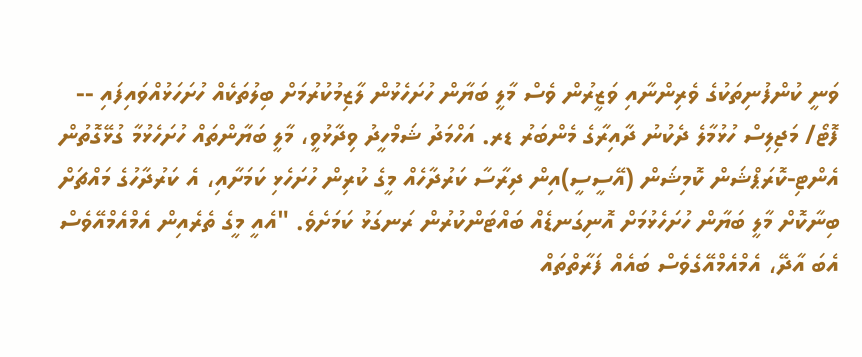ވަނީ ކުންފުނިތަކުގެ ވެރިންނާއި ވަޒީރުން ވެސް މާލީ ބަޔާން ހުށަހެޅުން ލާޒިމުކުރުމަށް ބިލުތަކެއް ހުށަހަޅުއްވައިފައި -- ފޮޓޯ/ މަޖިލިސް ހުޅުމާލެ ދެކުނު ދާއިރާގެ މެންބަރު ޑރ. އަހްމަދު ޝަމްހީދު ވިދާޅުވީ، މާލީ ބަޔާންތައް ހުށަހެޅުމާ ގުޅޭގޮތުން އެންޓި-ކޮރަޕްޝަން ކޮމިޝަން (އޭސީސީ)އިން ދިރާސާ ކަރުދާހެއް މީގެ ކުރިން ހުށަހެޅި ކަމަށާއި، އެ ކަރުދާހުގެ މައްޗަށް ބިނާކޮށް މާލީ ބަޔާން ހުށަހެޅުމަށް އޮނިގަނޑެއް ބައްޓަންކުރުން ރަނގަޅު ކަމަށެވެ. "އެއީ މީގެ ތެރެއިން އެމްއެމްއޭވެސް އެބަ އާދޭ، އެމްއެމްއޭގެވެސް ބައެއް ފަރާތްތައް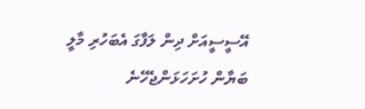އޭސީސީއަށް ދިން ލަފާގަ އެބަހުރި މާލީ ބަޔާން ހުށަހަޅަންޖެހޭނެ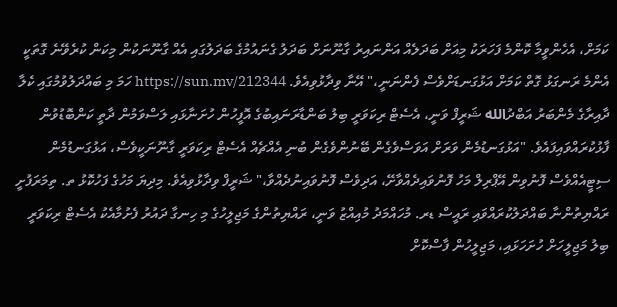ކަމަށް، އެހެންވީމާ ކޮންމެ ފަހަރަކު މިއަށް ބަދަލެއް އަންނައިރު ގާނޫނަށް ބަދަލު ގެނައުމުގެ ބަދަލުގައި އެއް ގާނޫނަކުން މިކަން ކުރެވޭނެ ގޮތަކީ އެންމެ ރަނގަޅު ގޮތް ކަމަށް އަޅުގަނޑަށްވެސް ފެންނަނީ،" އޭނާ ވިދާޅުވިއެވެ. https://sun.mv/212344 ހަމަ މި ބައްދަލުވުމުގައި ކެލާ ދާއިރާގެ މެންބަރު އަބްދުالله ޝަރީފް ވަނީ، އެސެޓް ރިކަވަރީ ބިލު ބަންޑާރަނައިބުގެ އޮފީހުން ހުށަނާޅައި ލަސްވަމުން ދާތީ ކަންބޮޑުވުން ފާޅުކުރައްވައިފައެވެ. "އަޅުގަނޑުމެން ވަރަށް އަވަސްވެގެން ބޭނުންވެގެން ބުނި އެއްޗެއް އެސެޓް ރިކަވަރީ ގާނޫނަކީވެސް، އަޅުގަނޑުމެން ސިޓީއެއްވެސް ފޮނުވިން އޭޕްރިލް މަހު ފޮނުވައިދެއްވާށޭ، އަދިވެސް ފޮނުވައިނުދެއްވާ،" ޝަރީފް ވިދާޅުވިއެވެ. މިދިޔަ މަހުގެ ފަހުކޮޅު ތ. ތިމަރަފުށީ ރައްޔިތުންނާ ބައްދަލުކުރައްވައި ރައީސް ޑރ. މުހައްމަދު މުއިއްޒު ވަނީ، ރައްޔިތުންގެ މަޖިލީހުގެ މި ހިނގާ ދައުރު ފެށުމާއެކު އެސެޓް ރިކަވަރީ ބިލު މަޖިލީހަށް ހުށަހަޅައި، މަޖިލީހުން ފާސްކޮށް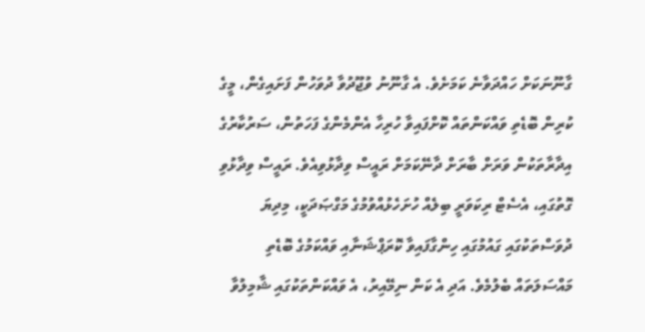ގާނޫނަކަށް ހައްދަވާނެ ކަމަށެވެ. އެ ގާނޫނު ވުޖޫދުވާ ދުވަހުން ފަށައިގެން، މީގެ ކުރިން ބޮޑެތި ވައްކަންތައް ކޮށްފައިވާ ހުރިހާ އެންމެންގެ ފަހަތުން، ސަރުކާރުގެ އިދާރާތަކުން ވަރަށް ބާރަށް ދާނޭކަމަށް ރައީސް ވިދާޅުވިއެވެ. ރައީސް ވިދާޅުވި ގޮތުގައި، އެސެޓް ރިކަވަރީ ބިލެއް ހުށަހެޅުއްވުމުގެ މަގްޞަދަކީ، މިދިޔަ ދުވަސްތަކުގައި ގައުމުގައި ހިންގާފައިވާ ކޮރަޕްޝަނާއި ވައްކަމުގެ ބޮޑެތި މައްސަލަތައް ބެލުމެވެ. އަދި އެ ކަން ނިމޭއިރު، އެ ވައްކަންތަކުގައި ޝާމިލުވާ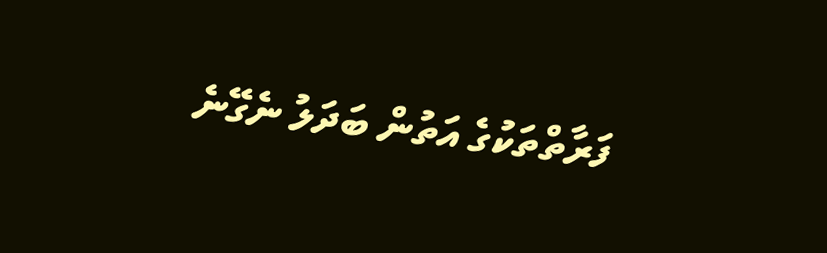ފަރާތްތަކުގެ އަތުން ބަދަލު ނެގޭނެ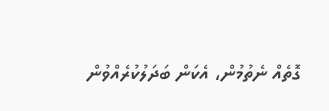ގޮތެއް ނެތުމުން، އެކަން ބަދަލުކުރެއްވުން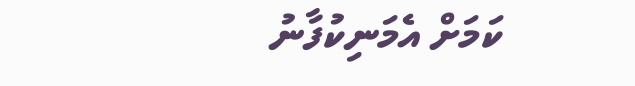ކަމަށް އެމަނިކުފާނު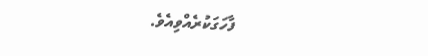ފާހަގަކުރެއްވިއެވެ.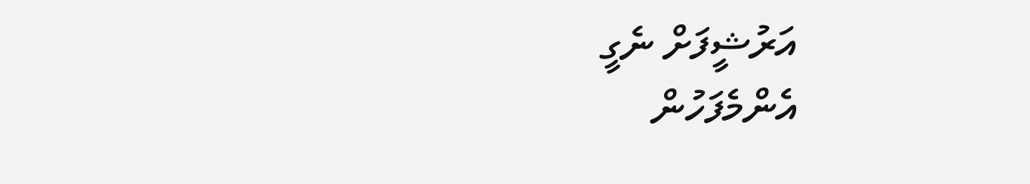އަރުޝީފަށް ނެގީ
އެންމެފަހުން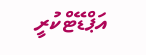އަޕްޑޭޓްކުރީ